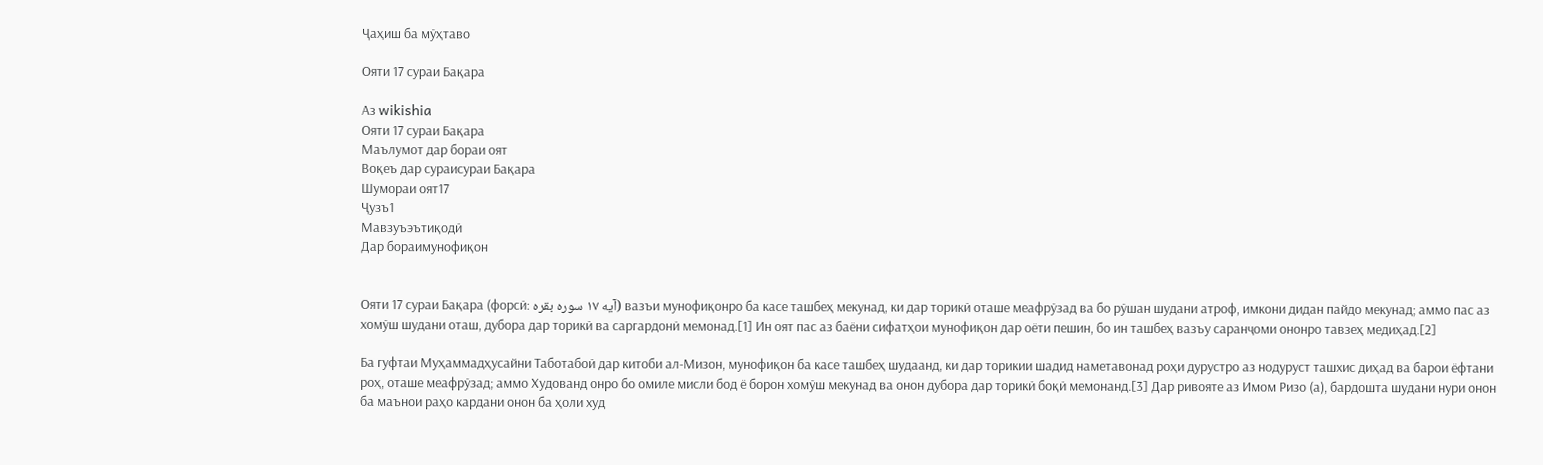Ҷаҳиш ба мӯҳтаво

Ояти 17 сураи Бақара

Аз wikishia
Ояти 17 сураи Бақара
Маълумот дар бораи оят
Воқеъ дар сураисураи Бақара
Шумораи оят17
Ҷузъ1
Мавзуъэътиқодӣ
Дар бораимунофиқон


Ояти 17 сураи Бақара (форсӣ: آیه ۱۷ سوره بقره) вазъи мунофиқонро ба касе ташбеҳ мекунад, ки дар торикӣ оташе меафрӯзад ва бо рӯшан шудани атроф, имкони дидан пайдо мекунад; аммо пас аз хомӯш шудани оташ, дубора дар торикӣ ва саргардонӣ мемонад.[1] Ин оят пас аз баёни сифатҳои мунофиқон дар оёти пешин, бо ин ташбеҳ вазъу саранҷоми ононро тавзеҳ медиҳад.[2]

Ба гуфтаи Муҳаммадҳусайни Таботабоӣ дар китоби ал-Мизон, мунофиқон ба касе ташбеҳ шудаанд, ки дар торикии шадид наметавонад роҳи дурустро аз нодуруст ташхис диҳад ва барои ёфтани роҳ, оташе меафрӯзад; аммо Худованд онро бо омиле мисли бод ё борон хомӯш мекунад ва онон дубора дар торикӣ боқӣ мемонанд.[3] Дар ривояте аз Имом Ризо (а), бардошта шудани нури онон ба маънои раҳо кардани онон ба ҳоли худ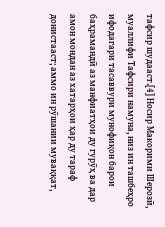тафсир шудааст.[4] Носир Макорими Шерозӣ, муаллифи Тафсири намуна, низ ин ташбеҳро ифодагари тасаввури мунофиқон барои баҳрамандӣ аз манфиатҳои ду гурӯҳ ва дар амон мондан аз хатарҳои ҳар ду тараф донистааст; аммо ин рӯшании муваққат,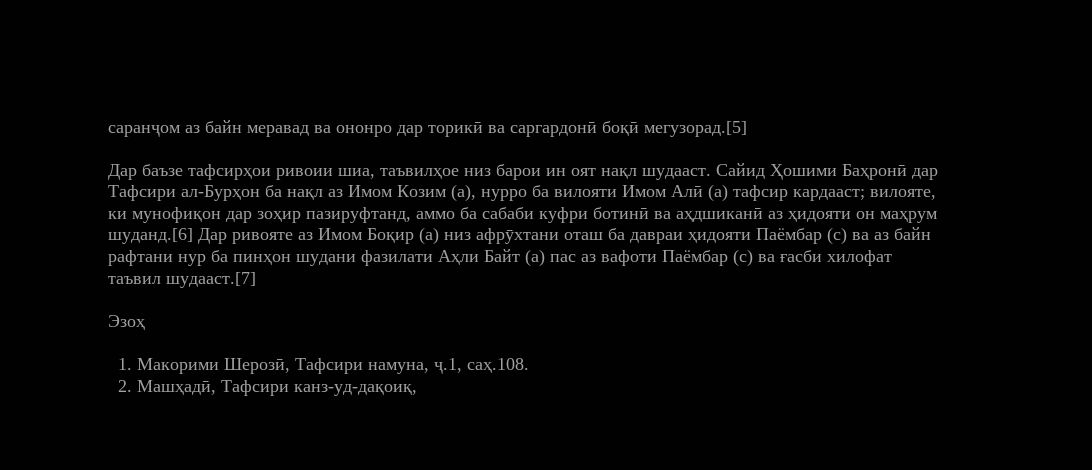саранҷом аз байн меравад ва ононро дар торикӣ ва саргардонӣ боқӣ мегузорад.[5]

Дар баъзе тафсирҳои ривоии шиа, таъвилҳое низ барои ин оят нақл шудааст. Сайид Ҳошими Баҳронӣ дар Тафсири ал-Бурҳон ба нақл аз Имом Козим (а), нурро ба вилояти Имом Алӣ (а) тафсир кардааст; вилояте, ки мунофиқон дар зоҳир пазируфтанд, аммо ба сабаби куфри ботинӣ ва аҳдшиканӣ аз ҳидояти он маҳрум шуданд.[6] Дар ривояте аз Имом Боқир (а) низ афрӯхтани оташ ба давраи ҳидояти Паёмбар (с) ва аз байн рафтани нур ба пинҳон шудани фазилати Аҳли Байт (а) пас аз вафоти Паёмбар (с) ва ғасби хилофат таъвил шудааст.[7]

Эзоҳ

  1. Макорими Шерозӣ, Тафсири намуна, ҷ.1, саҳ.108.
  2. Машҳадӣ, Тафсири канз-уд-дақоиқ,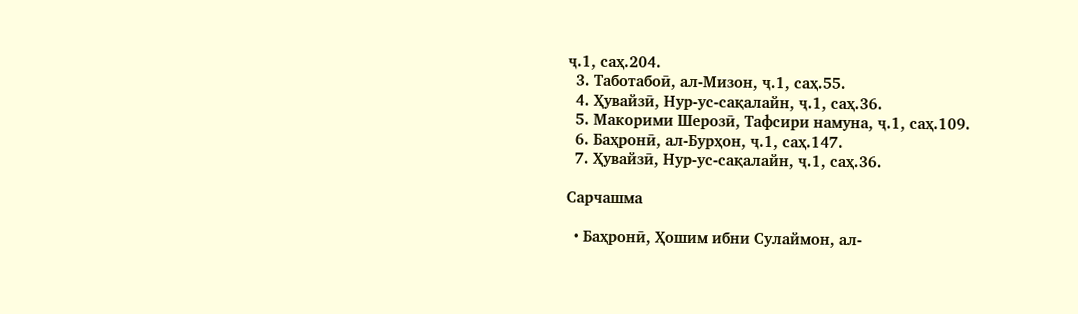ҷ.1, саҳ.204.
  3. Таботабоӣ, ал-Мизон, ҷ.1, саҳ.55.
  4. Ҳувайзӣ, Нур-ус-сақалайн, ҷ.1, саҳ.36.
  5. Макорими Шерозӣ, Тафсири намуна, ҷ.1, саҳ.109.
  6. Баҳронӣ, ал-Бурҳон, ҷ.1, саҳ.147.
  7. Ҳувайзӣ, Нур-ус-сақалайн, ҷ.1, саҳ.36.

Сарчашма

  • Баҳронӣ, Ҳошим ибни Сулаймон, ал-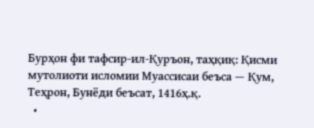Бурҳон фи тафсир-ил-Қуръон, таҳқиқ: Қисми мутолиоти исломии Муассисаи беъса — Қум, Теҳрон, Бунёди беъсат, 1416ҳ.қ.
  •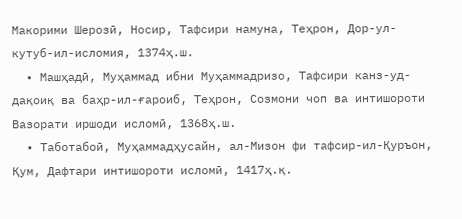Макорими Шерозӣ, Носир, Тафсири намуна, Теҳрон, Дор-ул-кутуб-ил-исломия, 1374ҳ.ш.
  • Машҳадӣ, Муҳаммад ибни Муҳаммадризо, Тафсири канз-уд-дақоиқ ва баҳр-ил-ғароиб, Теҳрон, Созмони чоп ва интишороти Вазорати иршоди исломӣ, 1368ҳ.ш.
  • Таботабоӣ, Муҳаммадҳусайн, ал-Мизон фи тафсир-ил-Қуръон, Қум, Дафтари интишороти исломӣ, 1417ҳ.қ.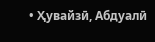• Ҳувайзӣ, Абдуалӣ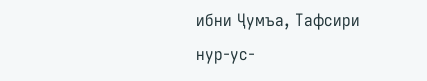ибни Ҷумъа, Тафсири нур-ус-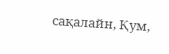сақалайн, Қум,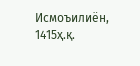Исмоъилиён, 1415ҳ.қ.